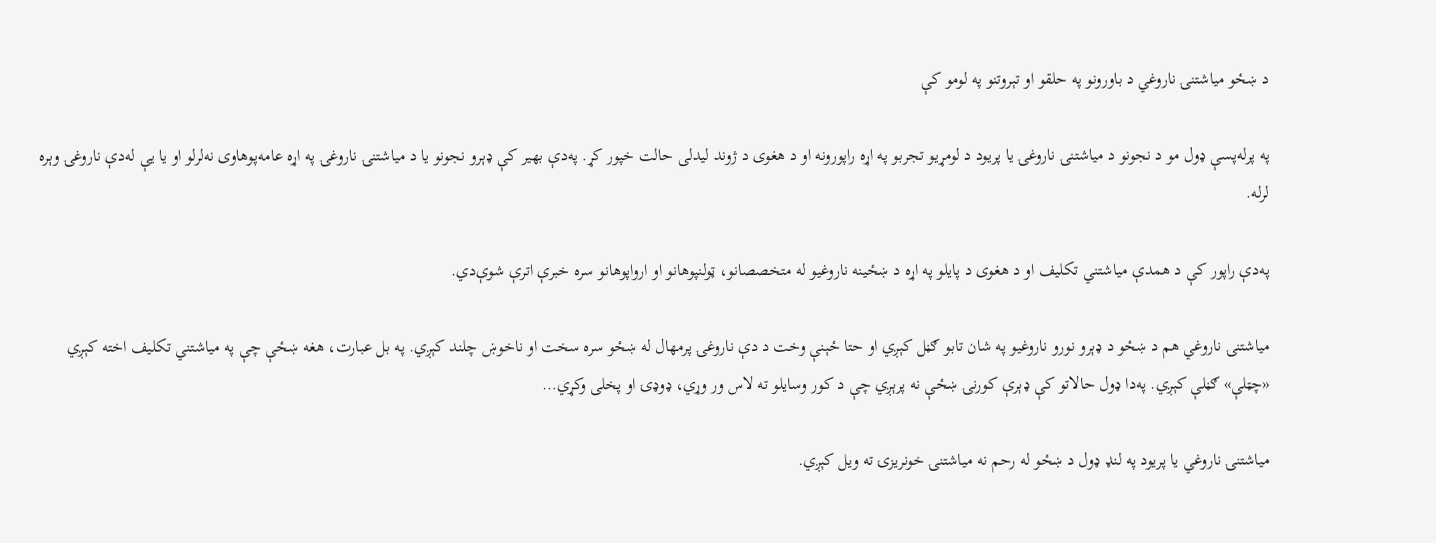د ښځو میاشتنۍ ناروغي د باورونو په حلقو او تېروتنو په لومو کې

په پرله‌پسې ډول مو د نجونو د میاشتنۍ ناروغۍ یا پریود د لومړیو تجربو په اړه راپورونه او د هغوی د ژوند لیدلی حالت خپور کړ. په‌دې بهیر کې ډېرو نجونو یا د میاشتنۍ ناروغۍ په اړه عامه‌پوهاوی نه‌لرلو او یا یې له‌دې ناروغۍ وېره لرله.

په‌دې راپور کې د همدې میاشتني تکلیف او د هغوی د پایلو په اړه د ښځینه ناروغیو له متخصصانو، ټولنپوهانو او ارواپوهانو سره خبرې اترې شوې‌دي.

میاشتنۍ ناروغي هم د ښځو د ډېرو نورو ناروغیو په شان تابو ګڼل کېږي او حتا ځېنې وخت د دې ناروغۍ پرمهال له ښځو سره سخت او ناخوښ چلند کېږي. په بل عبارت، هغه ښځې چې په میاشتني تکلیف اخته کېږي «چټلې» ګڼلې کېږي. په‌دا ډول حالاتو کې ډېرې کورنۍ ښځې نه پرېږي چې د کور وسایلو ته لاس ور وړي، ډوډۍ او پخلی وکړي…

میاشتنۍ ناروغي یا پریود په لنډ ډول د ښځو له رحم نه میاشتنۍ خونریزۍ ته ویل کېږي.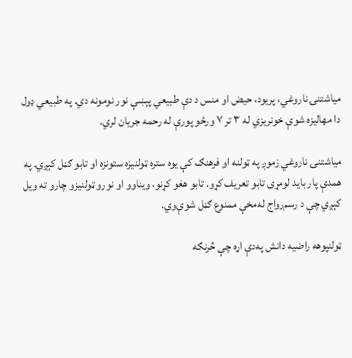میاشتنۍ ناروغي، پریود، حیض او منس د دې طبیعي پېښې نور نومونه دي. په طبیعي ډول دا مهالیزه شوې خونریزي له ۳ تر ۷ ورځو پورې له رحمه جریان لري.

میاشتنۍ ناروغي زموږ په ټولنه او فرهنګ کې یوه ستره ټولنیزه ستونزه او تابو ګڼل کېږي. په همدې پار باید لومړی تابو تعریف کړو. تابو هغو کړنو، ویناوو او نورو ټولنیزو چارو ته ویل کېږي چې د رسم‌رواج له‌مخې ممنوع ګڼل شوې‌وي.

ټولنپوهه راضیه دانش په‌دې اړه چې څرنګه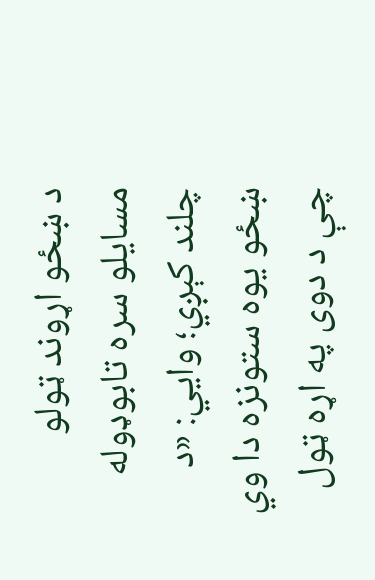د ښځو اړوند ټولو مسایلو سره تابوډوله چلند کېږي؛ وايي: «د ښځو یوه ستونزه دا وي چې د دوی په اړه ټول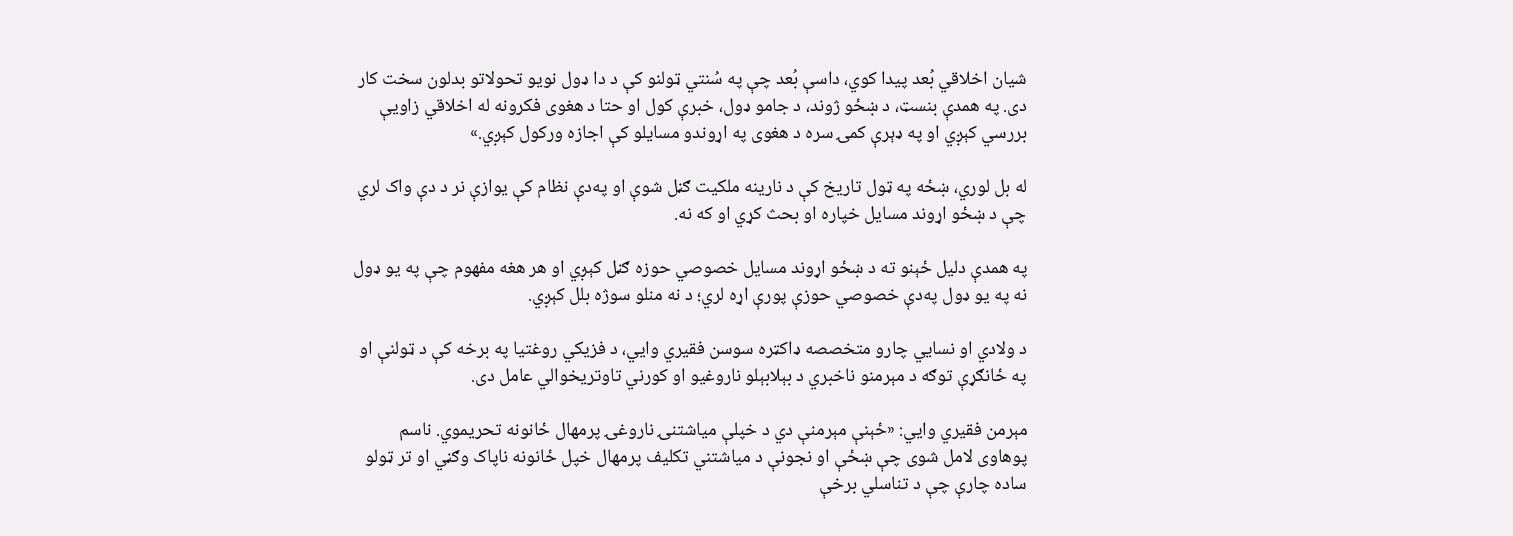شیان اخلاقي بُعد پیدا کوي، داسې بُعد چې په سُنتي ټولنو کې د دا ډول نویو تحولاتو بدلون سخت کار دی. په همدې بنسټ، د ښځو ژوند، د جامو ډول، خبرې کول او حتا د هغوی فکرونه له اخلاقي زاویې بررسي کېږي او په ډېرې کمۍ سره د هغوی په اړوندو مسایلو کې اجازه ورکول کېږي.»

له بل لوري، ښځه په ټول تاریخ کې د نارینه ملکیت ګڼل شوې او په‌دې نظام کې یوازې نر د دې واک لري چې د ښځو اړوند مسایل خپاره او بحث کړي او که نه.

په همدې دلیل ځېنو ته د ښځو اړوند مسایل خصوصي حوزه ګڼل کېږي او هر هغه مفهوم چې په یو ډول نه په یو ډول په‌دې خصوصي حوزې پورې اړه لري؛ د نه منلو سوژه بلل کېږي.

د ولادي او نسايي چارو متخصصه ډاکټره سوسن فقیري وايي، د فزیکي روغتیا په برخه کې د ټولنې او په ځانګړې توګه د مېرمنو ناخبري د بېلابېلو ناروغیو او کورني تاوتریخوالي عامل دی.

مېرمن فقیري وايي: «ځېنې مېرمنې دي د خپلې میاشتنۍ ناروغۍ پرمهال ځانونه تحریموي. ناسم پوهاوی لامل شوی چې ښځې او نجونې د میاشتني تکلیف پرمهال خپل ځانونه ناپاک وګڼي او تر ټولو ساده چارې چې د تناسلي برخې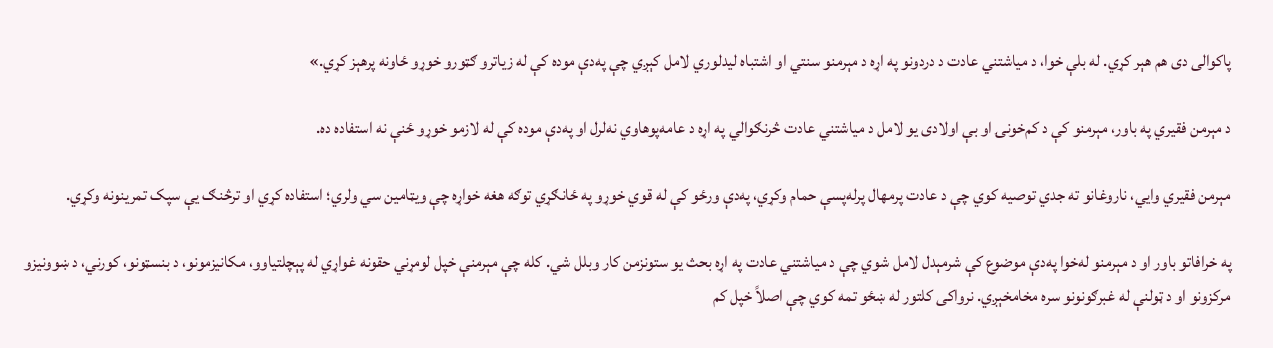پاکوالی دی هم هېر کړي. له بلې خوا، د میاشتني عادت د دردونو په اړه د مېرمنو سنتي او اشتباه لیدلوري لامل کېږي چې په‌دې موده کې له زیاترو ګټورو خوړو ځاونه پرهېز کړي.»

د مېرمن فقیري په باور، مېرمنو کې د کم‌خونۍ او بې اولادی یو لامل د میاشتني عادت څرنګوالي په اړه د عامه‌پوهاوي نه‌لرل او په‌دې موده کې له لازمو خوړو ځنې نه استفاده ده.

مېرمن فقیري وايي، ناروغانو ته جدي توصیه کوي چې د عادت پرمهال پرله‌پسې حمام وکړي، په‌دې ورځو کې له قوي خوړو په ځانګړي توګه هغه خواړه چې ويټامین سي ولري؛ استفاده کړي او ترڅنګ یې سپک تمرینونه وکړي.

په خرافاتو باور او د مېرمنو له‌خوا په‌دې موضوع کې شرمېدل لامل شوي چې د میاشتني عادت په اړه بحث یو ستونزمن کار وبلل شي. کله چې مېرمنې خپل لومړني حقونه غواړي له پېچلتیاوو، مکانیزمونو، د بنسټونو، کورني، د ښوونیزو مرکزونو او د ټولنې له غبرګونونو سره مخامخېږي. نرواکی کلتور له ښځو تمه کوي چې اصلاً خپل کم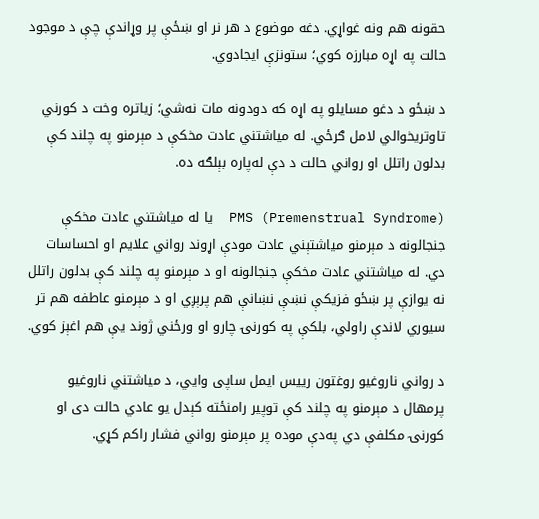حقونه هم ونه غواړي. دغه موضوع د هر نر او ښځې پر وړاندې چې د موجود حالت په اړه مبارزه کوي؛ ستونزې ایجادوي.

د ښځو د دغو مسایلو په اړه که دودونه مات نه‌شي؛ زیاتره وخت د کورني تاوتریخوالي لامل ګرځي. له میاشتني عادت مخکې د مېرمنو په چلند کې بدلون راتلل او رواني حالت د دې له‌پاره بېلګه ده.

PMS (Premenstrual Syndrome)  یا له میاشتني عادت مخکې جنجالونه د مېرمنو میاشتېني عادت مودې اړوند رواني علایم او احساسات دي. له میاشتني عادت مخکې جنجالونه او د مېرمنو په چلند کې بدلون راتلل نه یوازې پر ښځو فزیکې نښې نښانې هم پرېږي او د مېرمنو عاطفه هم تر سیوري لاندې راولي، بلکې په کورنۍ چارو او ورځني ژوند یې هم اغېز کوي.

د رواني ناروغیو روغتون رییس ایمل ساپی وايي، د میاشتني ناروغیو پرمهال د مېرمنو په چلند کې توپیر رامنځته کېدل یو عادي حالت دی او کورنۍ مکلفې دي په‌دې موده پر مېرمنو رواني فشار راکم کړي.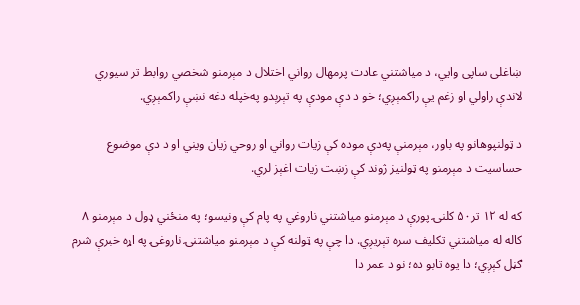ښاغلی ساپی وايي، د میاشتني عادت پرمهال رواني اختلال د مېرمنو شخصي روابط تر سیوري لاندې راولي او زغم یې راکمېږي؛ خو د دې مودې په تېرېدو په‌خپله دغه نښې راکمېږي.

د ټولنپوهانو په باور، مېرمنې په‌دې موده کې زیات رواني او روحي زیان ویني او د دې موضوع حساسیت د مېرمنو په ټولنیز ژوند کې زښت زیات اغېز لري.

که له ۱۲ تر۵۰ کلنۍ پورې د مېرمنو میاشتني ناروغي په پام کې ونیسو؛ په منځني ډول د مېرمنو ۸ کاله له میاشتني تکلیف سره تېریږي. دا چې په ټولنه کې د مېرمنو میاشتنۍ ناروغۍ په اړه خبرې شرم ګڼل کېږي؛ دا یوه تابو ده؛ نو د عمر دا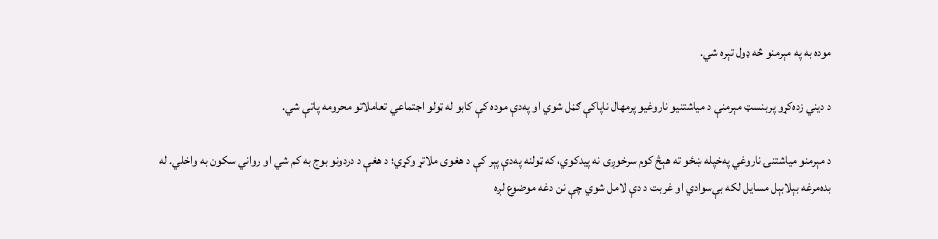موده به په مېرمنو څه ډول تېره شي.

د دیني زده‌کړو پربنسټ مېرمنې د میاشتنیو ناروغیو پرمهال ناپاکې ګڼل شوي او په‌دې موده کې کابو له ټولو اجتماعي تعاملاتو محرومه پاتې شي.

د مېرمنو میاشتنۍ ناروغي په‌خپله ښځو ته هېڅ کوم سرخوږی نه پیدکوي، که ټولنه په‌دې پېر کې د هغوی ملاتړ وکړي؛ د هغې د دردونو بوج به کم شي او رواني سکون به واخلي. له بده‌مرغه بېلابېل مسایل لکه بې‌سوادي او غربت د دې لامل شوي چې نن دغه موضوع لږه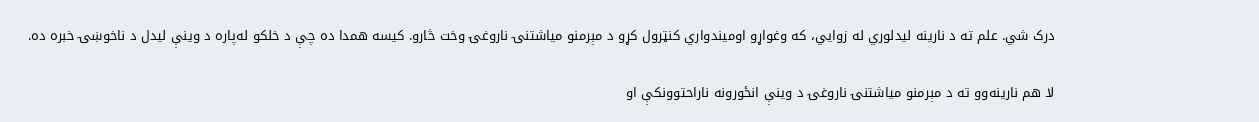درک شي. علم ته د نارینه‌ لیدلوري له زوايي، که وغواړو اومیندواري کنټرول کړو د مېرمنو میاشتنۍ ناروغۍ وخت څارو. کیسه همدا ده چې د خلکو له‌پاره د وینې لیدل د ناخوښۍ خبره ده.

لا هم نارینه‌وو ته د مېرمنو میاشتنۍ ناروغۍ د وینې انځورونه ناراحتوونکې او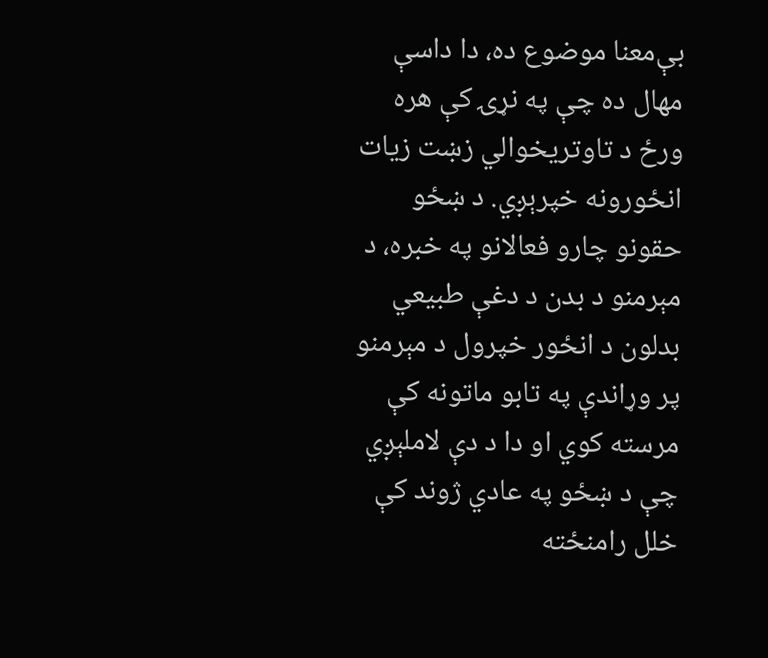بې‌معنا موضوع ده، دا داسې مهال ده چې په نړۍ کې هره ورځ د تاوتریخوالي زښت زیات انځورونه خپرېږي. د ښځو حقونو چارو فعالانو په خبره، د مېرمنو د بدن د دغې طبیعي بدلون د انځور خپرول د مېرمنو پر وړاندې په تابو ماتونه کې مرسته کوي او دا د دې لاملېږي چې د ښځو په عادي ژوند کې خلل رامنځته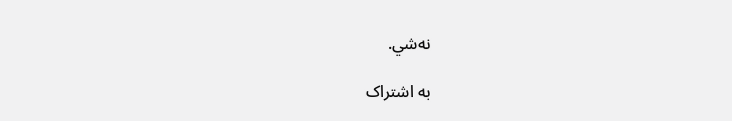نه‌شي.

به اشتراک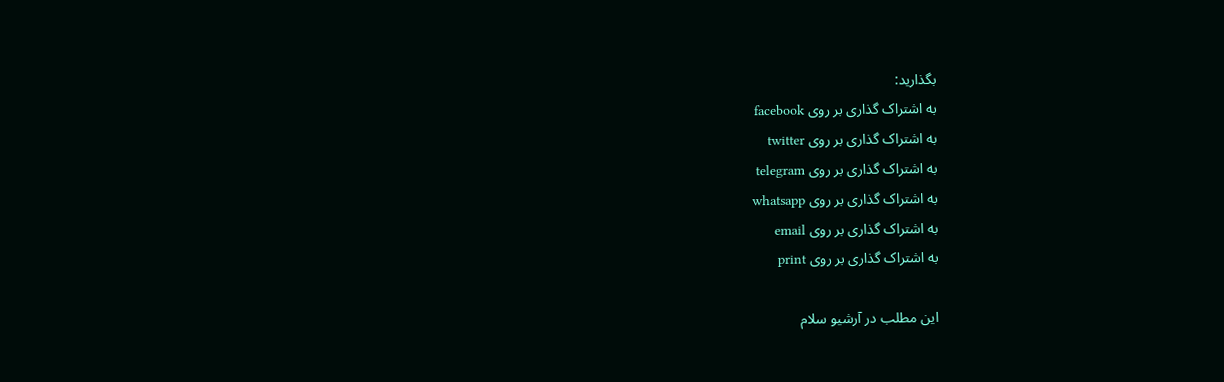بگذارید:
به اشتراک گذاری بر روی facebook
به اشتراک گذاری بر روی twitter
به اشتراک گذاری بر روی telegram
به اشتراک گذاری بر روی whatsapp
به اشتراک گذاری بر روی email
به اشتراک گذاری بر روی print

این مطلب در آرشیو سلام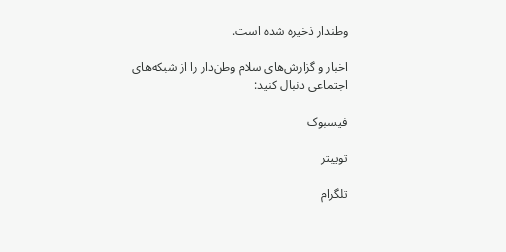وطندار ذخیره شده است.

اخبار و گزارش‌های سلام وطن‌دار را از شبکه‌های اجتماعی دنبال کنید:

فیسبوک

توییتر

تلگرام